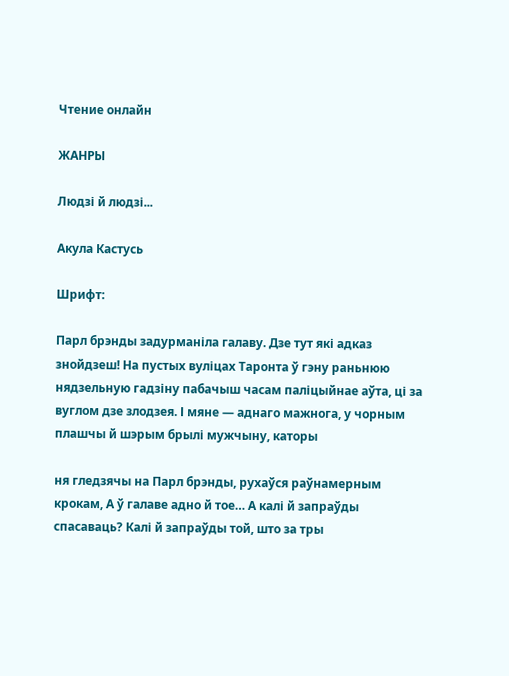Чтение онлайн

ЖАНРЫ

Людзі й людзі...

Акула Кастусь

Шрифт:

Парл брэнды задурманіла галаву. Дзе тут які адказ знойдзеш! На пустых вуліцах Таронта ў гэну раньнюю нядзельную гадзіну пабачыш часам паліцыйнае аўта, ці за вуглом дзе злодзея. І мяне — аднаго мажнога, у чорным плашчы й шэрым брылі мужчыну, каторы

ня гледзячы на Парл брэнды, рухаўся раўнамерным крокам, А ў галаве адно й тое… А калі й запраўды спасаваць? Калі й запраўды той, што за тры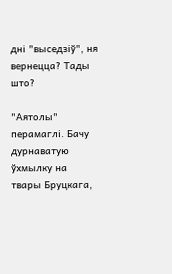дні "выседзіў", ня вернецца? Тады што?

"Аятолы" перамаглі. Бачу дурнаватую ўхмылку на твары Бруцкага,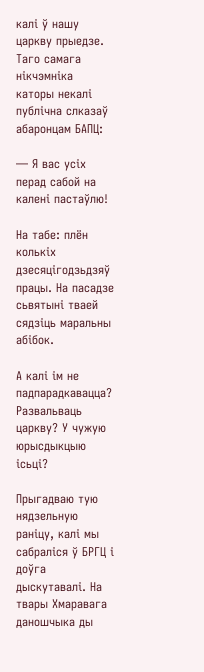калі ў нашу царкву прыедзе. Таго самага нікчэмніка каторы некалі публічна слказаў абаронцам БАПЦ:

— Я вас усіх перад сабой на калені пастаўлю!

На табе: плён колькіх дзесяцігодзьдзяў працы. На пасадзе сьвятыні тваей сядзіць маральны абібок.

А калі ім не падпарадкавацца? Развальваць царкву? У чужую юрысдыкцыю ісьці?

Прыгадваю тую нядзельную раніцу, калі мы сабраліся ў БРГЦ і доўга дыскутавалі. На твары Хмаравага даношчыка ды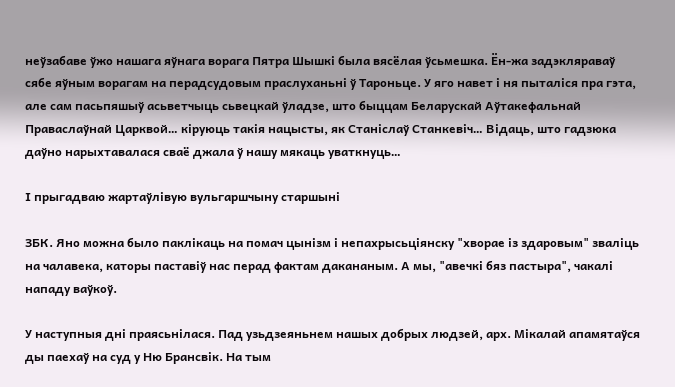неўзабаве ўжо нашага яўнага ворага Пятра Шышкі была вясёлая ўсьмешка. Ён-жа задэкляраваў сябе яўным ворагам на перадсудовым праслуханьні ў Тароньце. У яго навет і ня пыталіся пра гэта, але сам пасьпяшыў асьветчыць сьвецкай ўладзе, што быццам Беларускай Аўтакефальнай Праваслаўнай Царквой… кіруюць такія нацысты, як Станіслаў Станкевіч… Відаць, што гадзюка даўно нарыхтавалася сваё джала ў нашу мякаць уваткнуць…

І прыгадваю жартаўлівую вульгаршчыну старшыні

ЗБК. Яно можна было паклікаць на помач цынізм і непахрысьціянску "хворае із здаровым" зваліць на чалавека, каторы паставіў нас перад фактам дакананым. А мы, "авечкі бяз пастыра", чакалі нападу ваўкоў.

У наступныя дні праясьнілася. Пад узьдзеяньнем нашых добрых людзей, арх. Мікалай апамятаўся ды паехаў на суд у Ню Брансвік. На тым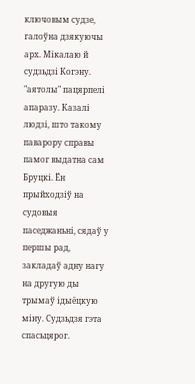ключовым судзе, галоўна дзякуючы арх. Мікалаю й судзьдзі Когэну. "аятолы" пацярпелі апаразу. Казалі людзі, што такому паварору справы памог выдатна сам Бруцкі. Ён прыйходзіў на судовыя паседжаньні, сядаў у першы рад, закладаў адну нагу на другую ды трымаў ідыёцкую міну. Судзьдзя гэта спасьцярог.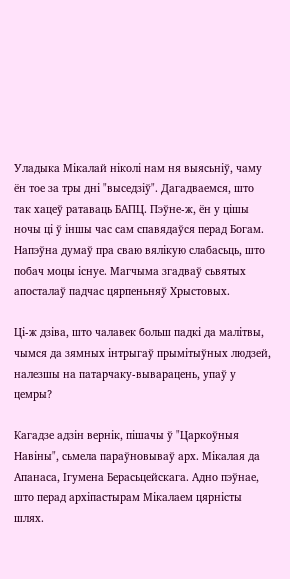Уладыка Мікалай ніколі нам ня выясьніў, чаму ён тое за тры дні "выседзіў". Дагадваемся, што так хацеў ратаваць БАПЦ. Пэўне-ж, ён у цішы ночы ці ў іншы час сам спавядаўся перад Богам. Напэўна думаў пра сваю вялікую слабасьць, што побач моцы існуе. Магчыма згадваў сьвятых апосталаў падчас цярпеньняў Хрыстовых.

Ці-ж дзіва, што чалавек больш падкі да малітвы, чымся да зямных інтрыгаў прымітыўных людзей, налезшы на патарчаку-выварацень, упаў у цемры?

Кагадзе адзін вернік, пішачы ў "Царкоўныя Навіны", сьмела параўновываў арх. Мікалая да Апанаса, Ігумена Берасьцейскага. Адно пэўнае, што перад архіпастырам Мікалаем цярністы шлях.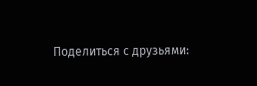Поделиться с друзьями: